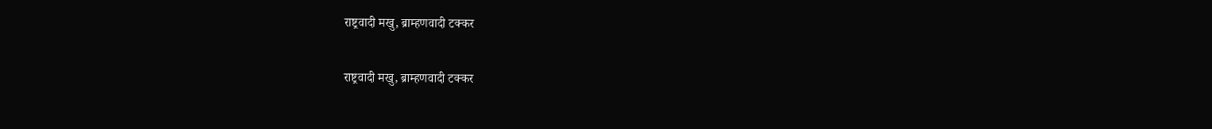राष्ट्रवादी मखु, ब्राम्हणवादी टक्कर

राष्ट्रवादी मखु, ब्राम्हणवादी टक्कर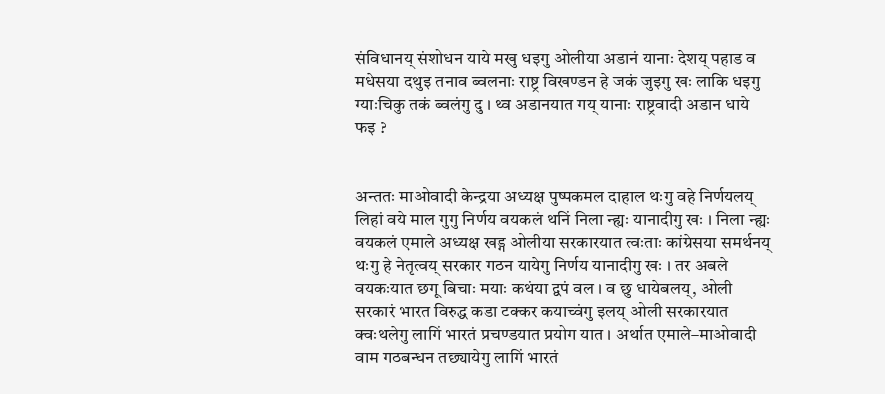संविधानय् संशोधन याये मखु धइगु ओलीया अडानं यानाः देशय् पहाड व मधेसया दथुइ तनाव ब्वलनाः राष्ट्र विखण्डन हे जकं जुइगु खः लाकि धइगु ग्याःचिकु तकं ब्वलंगु दु । थ्व अडानयात गय् यानाः राष्ट्रवादी अडान धाये फइ ?


अन्ततः माओवादी केन्द्रया अध्यक्ष पुष्पकमल दाहाल थःगु वहे निर्णयलय् लिहां वये माल गुगु निर्णय वयकलं थनिं निला न्ह्यः यानादीगु खः । निला न्ह्यः वयकलं एमाले अध्यक्ष खड्ग ओलीया सरकारयात त्वःताः कांग्रेसया समर्थनय् थःगु हे नेतृत्वय् सरकार गठन यायेगु निर्णय यानादीगु खः । तर अबले वयकःयात छगू बिचाः मयाः कथंया द्वपं वल । व छु धायेबलय्, ओली सरकारं भारत विरुद्ध कडा टक्कर कयाच्वंगु इलय् ओली सरकारयात क्वःथलेगु लागिं भारतं प्रचण्डयात प्रयोग यात । अर्थात एमाले–माओवादी वाम गठबन्धन तछ्यायेगु लागिं भारतं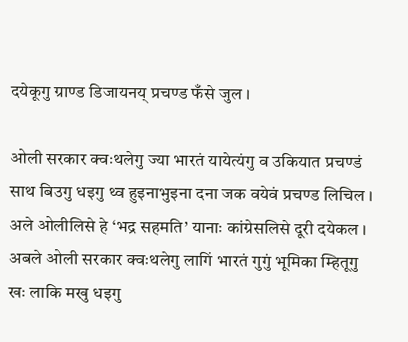दयेकूगु ग्राण्ड डिजायनय् प्रचण्ड फँसे जुल ।

ओली सरकार क्वःथलेगु ज्या भारतं यायेत्यंगु व उकियात प्रचण्डं साथ बिउगु धइगु थ्व हुइनाभुइना दना जक वयेवं प्रचण्ड लिचिल । अले ओलीलिसे हे ‘भद्र सहमति’ यानाः कांग्रेसलिसे दूरी दयेकल । अबले ओली सरकार क्वःथलेगु लागिं भारतं गुगुं भूमिका म्हितूगु खः लाकि मखु धइगु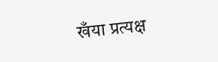खँया प्रत्यक्ष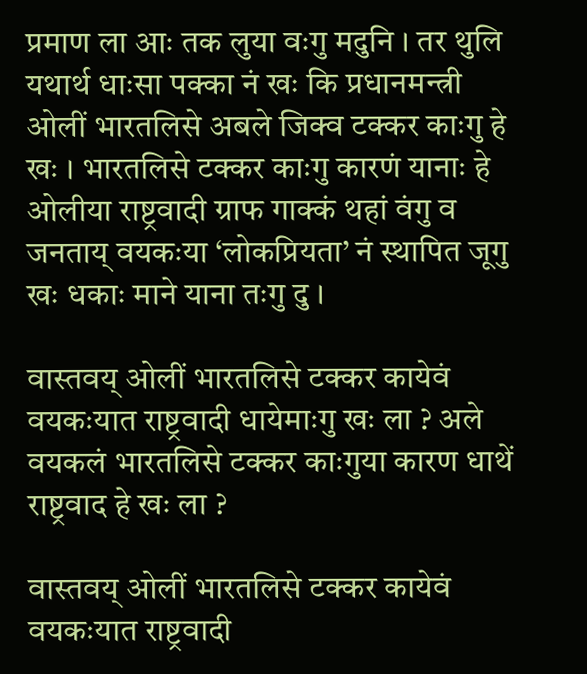प्रमाण ला आः तक लुया वःगु मदुनि । तर थुलि यथार्थ धाःसा पक्का नं खः कि प्रधानमन्त्री ओलीं भारतलिसे अबले जिक्व टक्कर काःगु हे खः । भारतलिसे टक्कर काःगु कारणं यानाः हे ओलीया राष्ट्रवादी ग्राफ गाक्कं थहां वंगु व जनताय् वयकःया ‘लोकप्रियता’ नं स्थापित जूगु खः धकाः माने याना तःगु दु ।

वास्तवय् ओलीं भारतलिसे टक्कर कायेवं वयकःयात राष्ट्रवादी धायेमाःगु खः ला ? अले वयकलं भारतलिसे टक्कर काःगुया कारण धाथें राष्ट्रवाद हे खः ला ?

वास्तवय् ओलीं भारतलिसे टक्कर कायेवं वयकःयात राष्ट्रवादी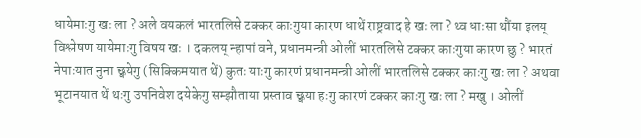धायेमाःगु खः ला ? अले वयकलं भारतलिसे टक्कर काःगुया कारण धाथें राष्ट्रवाद हे खः ला ? थ्व धाःसा थौंया इलय् विश्लेषण यायेमाःगु विषय खः । दकलय् न्हापां वने, प्रधानमन्त्री ओलीं भारतलिसे टक्कर काःगुया कारण छु ? भारतं नेपाःयात नुना छ्वयेगु (सिक्किमयात थें) कुतः याःगु कारणं प्रधानमन्त्री ओलीं भारतलिसे टक्कर काःगु खः ला ? अथवा भूटानयात थें थःगु उपनिवेश दयेकेगु सम्झौताया प्रस्ताव छ्वया हःगु कारणं टक्कर काःगु खः ला ? मखु । ओलीं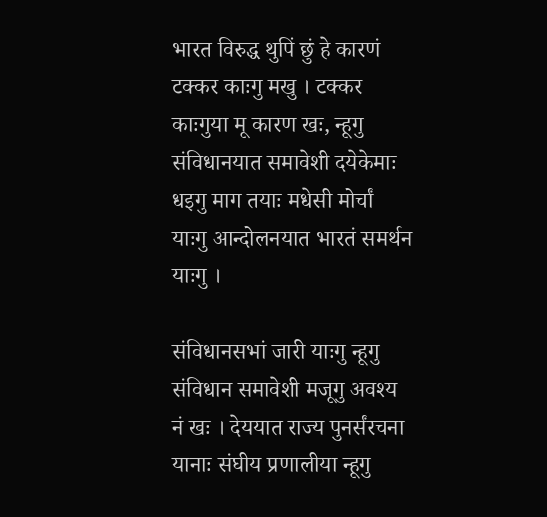भारत विरुद्ध थुपिं छुं हे कारणं टक्कर काःगु मखु । टक्कर काःगुया मू कारण खः, न्हूगु संविधानयात समावेशी दयेकेमाः धइगु माग तयाः मधेसी मोर्चां याःगु आन्दोलनयात भारतं समर्थन याःगु ।

संविधानसभां जारी याःगु न्हूगु संविधान समावेशी मजूगु अवश्य नं खः । देययात राज्य पुनर्संरचना यानाः संघीय प्रणालीया न्हूगु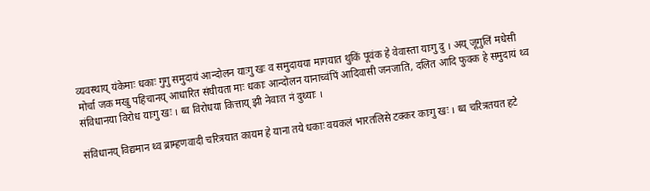व्यवस्थाय् यंकेमाः धकाः गुगु समुदायं आन्दोलन याःगु खः व समुदायया मागयात थुकिं पूवंक हे वेवास्ता याःगु दु । अय् जूगुलिं मधेसी मोर्चा जक मखु पहिचानय् आधारित संघीयता माः धकाः आन्दोलन यानाच्वंपिं आदिवासी जनजाति, दलित आदि फुक्क हे समुदायं थ्व संविधानया विरोध याःगु खः । थ्व विरोधया कित्ताय् झी नेवाःत नं दुथ्याः ।

संविधानय् विद्यमान थ्व ब्राम्हणवादी चरित्रयात कायम हे याना तये धकाः वयकलं भारतलिसे टक्कर काःगु खः । थ्व चरित्रतयत हटे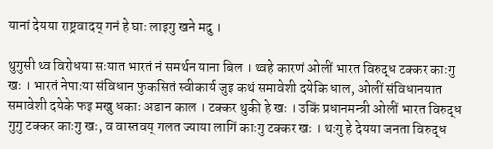यानां देयया राष्ट्रवादय् गनं हे घाः लाइगु खने मदु ।

थुगुसी थ्व विरोधया सःयात भारतं नं समर्थन याना बिल । थ्वहे कारणं ओलीं भारत विरुद्ध टक्कर काःगु खः । भारतं नेपाःया संविधान फुकसितं स्वीकार्य जुइ कथं समावेशी दयेकि धाल, ओलीं संविधानयात समावेशी दयेके फइ मखु धकाः अडान काल । टक्कर थुकी हे खः । उकिं प्रधानमन्त्री ओलीं भारत विरुद्ध गुगु टक्कर काःगु खः, व वास्तवय् गलत ज्याया लागिं काःगु टक्कर खः । थःगु हे देयया जनता विरुद्ध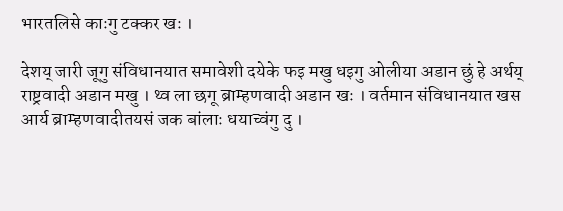भारतलिसे काःगु टक्कर खः ।

देशय् जारी जूगु संविधानयात समावेशी दयेके फइ मखु धइगु ओलीया अडान छुं हे अर्थय् राष्ट्रवादी अडान मखु । थ्व ला छगू ब्राम्हणवादी अडान खः । वर्तमान संविधानयात खस आर्य ब्राम्हणवादीतयसं जक बांलाः धयाच्वंगु दु ।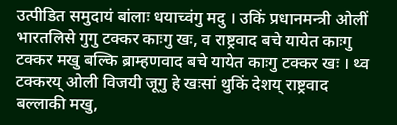उत्पीडित समुदायं बांलाः धयाच्वंगु मदु । उकिं प्रधानमन्त्री ओलीं भारतलिसे गुगु टक्कर काःगु खः, व राष्ट्रवाद बचे यायेत काःगु टक्कर मखु बल्कि ब्राम्हणवाद बचे यायेत काःगु टक्कर खः । थ्व टक्करय् ओली विजयी जूगु हे खःसां थुकिं देशय् राष्ट्रवाद बल्लाकी मखु,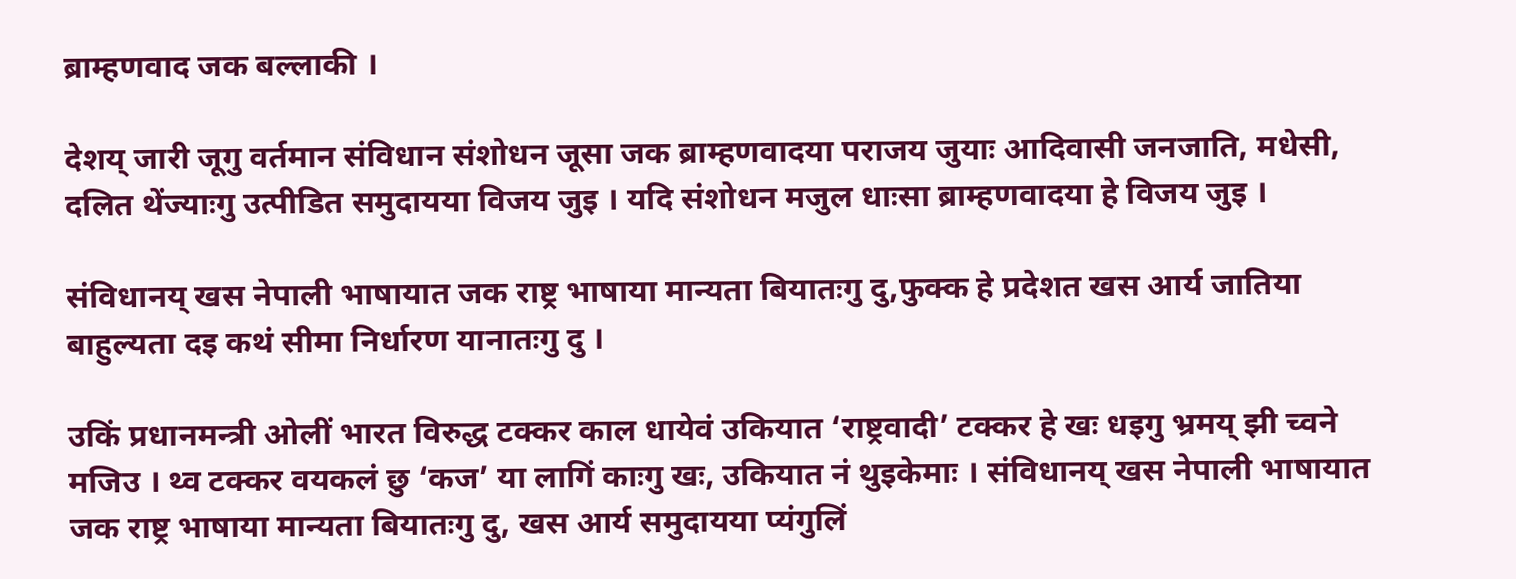ब्राम्हणवाद जक बल्लाकी ।

देशय् जारी जूगु वर्तमान संविधान संशोधन जूसा जक ब्राम्हणवादया पराजय जुयाः आदिवासी जनजाति, मधेसी, दलित थेंज्याःगु उत्पीडित समुदायया विजय जुइ । यदि संशोधन मजुल धाःसा ब्राम्हणवादया हे विजय जुइ ।

संविधानय् खस नेपाली भाषायात जक राष्ट्र भाषाया मान्यता बियातःगु दु,फुक्क हे प्रदेशत खस आर्य जातिया बाहुल्यता दइ कथं सीमा निर्धारण यानातःगु दु ।

उकिं प्रधानमन्त्री ओलीं भारत विरुद्ध टक्कर काल धायेवं उकियात ‘राष्ट्रवादी’ टक्कर हे खः धइगु भ्रमय् झी च्वने मजिउ । थ्व टक्कर वयकलं छु ‘कज’ या लागिं काःगु खः, उकियात नं थुइकेमाः । संविधानय् खस नेपाली भाषायात जक राष्ट्र भाषाया मान्यता बियातःगु दु, खस आर्य समुदायया प्यंगुलिं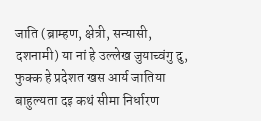जाति (ब्राम्हण, क्षेत्री, सन्यासी, दशनामी) या नां हे उल्लेख जुयाच्वंगु दु, फुक्क हे प्रदेशत खस आर्य जातिया बाहुल्यता दइ कथं सीमा निर्धारण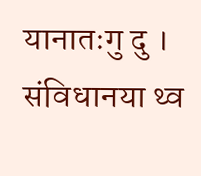यानातःगु दु । संविधानया थ्व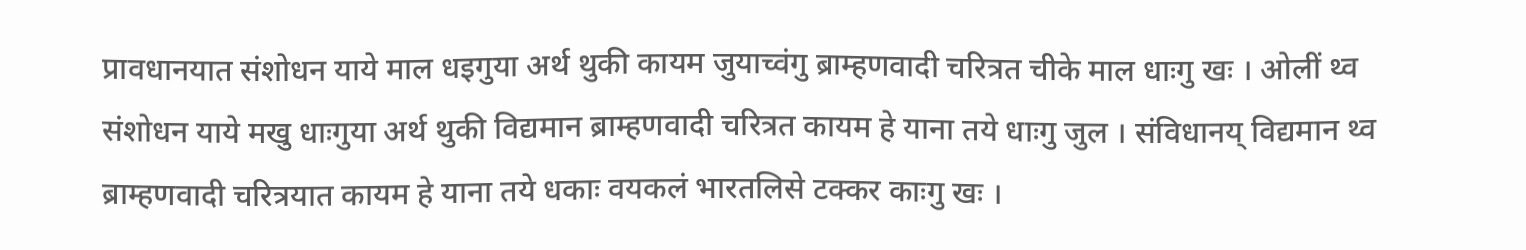प्रावधानयात संशोधन याये माल धइगुया अर्थ थुकी कायम जुयाच्वंगु ब्राम्हणवादी चरित्रत चीके माल धाःगु खः । ओलीं थ्व संशोधन याये मखु धाःगुया अर्थ थुकी विद्यमान ब्राम्हणवादी चरित्रत कायम हे याना तये धाःगु जुल । संविधानय् विद्यमान थ्व ब्राम्हणवादी चरित्रयात कायम हे याना तये धकाः वयकलं भारतलिसे टक्कर काःगु खः ।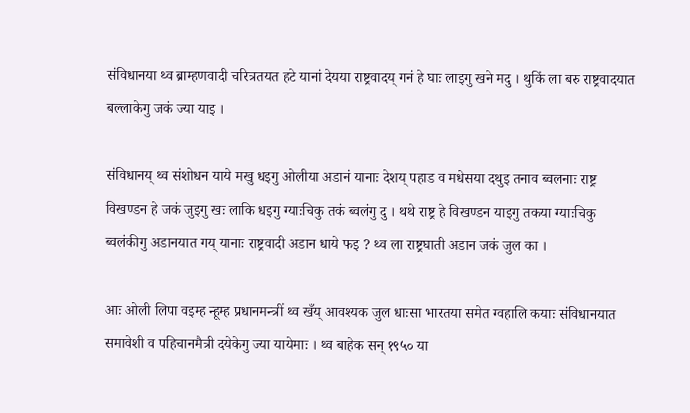संविधानया थ्व ब्राम्हणवादी चरित्रतयत हटे यानां देयया राष्ट्रवादय् गनं हे घाः लाइगु खने मदु । थुकिं ला बरु राष्ट्रवादयात बल्लाकेगु जकं ज्या याइ ।

संविधानय् थ्व संशोधन याये मखु धइगु ओलीया अडानं यानाः देशय् पहाड व मधेसया दथुइ तनाव ब्वलनाः राष्ट्र विखण्डन हे जकं जुइगु खः लाकि धइगु ग्याःचिकु तकं ब्वलंगु दु । थथे राष्ट्र हे विखण्डन याइगु तकया ग्याःचिकु ब्वलंकीगु अडानयात गय् यानाः राष्ट्रवादी अडान धाये फइ ? थ्व ला राष्ट्रघाती अडान जकं जुल का ।

आः ओली लिपा वइम्ह न्हूम्ह प्रधानमन्त्रीं थ्व खँय् आवश्यक जुल धाःसा भारतया समेत ग्वहालि कयाः संविधानयात समावेशी व पहिचानमैत्री दयेकेगु ज्या यायेमाः । थ्व बाहेक सन् १९५० या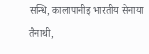सन्धि, कालापानीइ भारतीय सेनाया तैनाथी,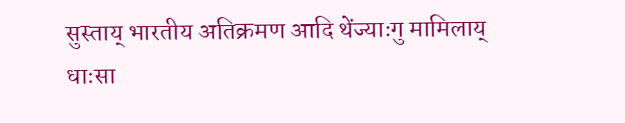सुस्ताय् भारतीय अतिक्रमण आदि थेंज्याःगु मामिलाय् धाःसा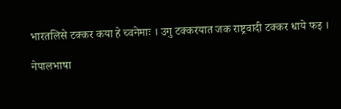भारतलिसे टक्कर कया हे च्वनेमाः । उगु टक्करयात जक राष्ट्रवादी टक्कर धाये फइ ।

नेपालभाषा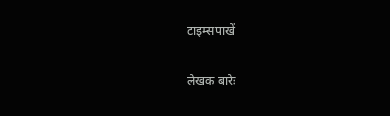टाइम्सपाखें

लेखक बारेः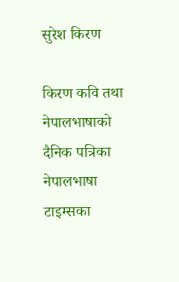सुरेश किरण

किरण कवि तथा नेपालभाषाको दैनिक पत्रिका नेपालभाषा टाइम्सका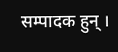सम्पादक हुन् ।